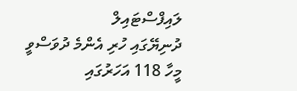ލައިފްސްޓައިލް
ދުނިޔޭގައި ހުރި އެންމެ ދުވަސްވީ މީހާ 118 އަހަރުގައި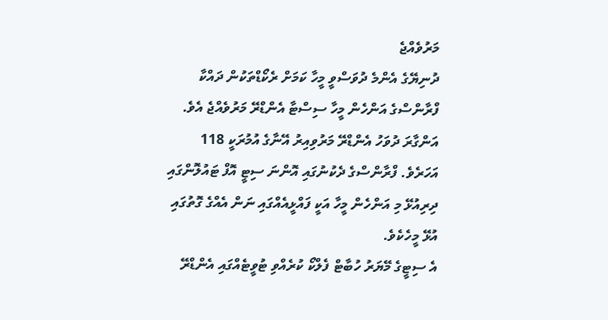މަރުވެއްޖެ
ދުނިޔޭގެ އެންމެ ދުވަސްވީ މީހާ ކަމަށް ރެކޯޑްތަކުން ދައްކާ ފްރާންސްގެ އަންހެން މީހާ ސިސްޓާ އެންޑްރޭ މަރުވެއްޖެ އެވެ.
އަންގާރަ ދުވަހު އެންޑްރޭ މަރުވިއިރު އޭނާގެ އުމުރަކީ 118 އަހަރެވެ. ފްރާންސްގެ ދެކުނުގައި އޮންނަ ސިޓީ އޮފް ޓައުލޮންގައި ދިރިއުޅޭ މި އަންހެން މީހާ އަކީ ފައްޅީއެއްގައި ނަން އެއްގެ ގޮތުގައި އުޅޭ މީހެކެވެ.
އެ ސިޓީގެ މޭޔަރު ހުބާޓް ފެލްކޯ ކުރެއްވި ޓުވީޓެއްގައި އެންޑްރޭ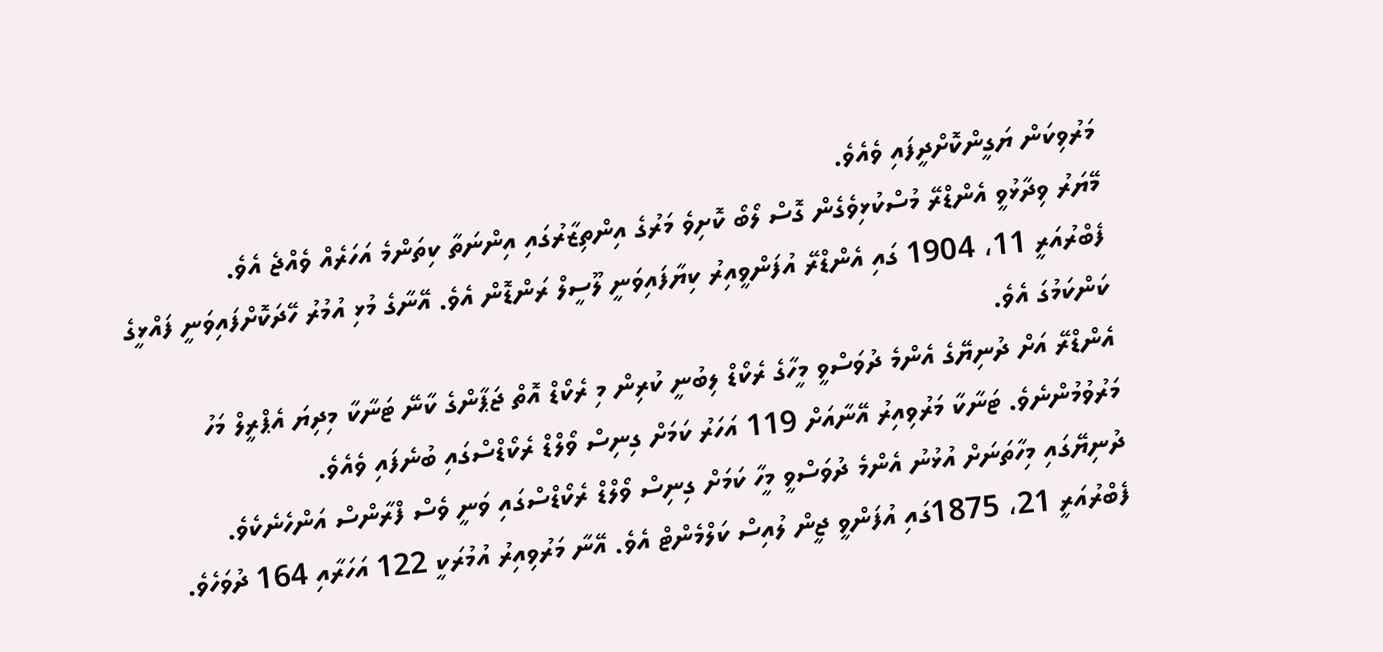މަރުވިކަން ޔަގީންކޮށްދީފައި ވެއެވެ.
މޭޔަރު ވިދާޅުވީ އެންޑްރޭ މުސްކުޅިވެގެން ގޮސް ލޯބޯ ކޮށިވެ މަރުގެ އިންތިޒާރުގައި އިންނަތާ ކިތަންމެ އަހަރެއް ވެއްޖެ އެވެ.
ފެބްރުއަރީ 11، 1904 ގައި އެންޑްރޭ އުފަންވީއިރު ކިޔާފައިވަނީ ލޫސީލް ރަންޑޮން އެވެ. އޭނާގެ މުޅި އުމުރު ހޭދަކޮށްފައިވަނީ ފައްޅީގެ ކަންކަމުގަ އެވެ.
އެންޑްރޭ އަށް ދުނިޔޭގެ އެންމެ ދުވަސްވީ މީހާގެ ރެކޯޑް ލިބުނީ ކުރިން މި ރެކޯޑް އޮތް ޖަޕާންގެ ކާނޭ ޓަނާކާ މިދިޔަ އެޕްރީލް މަހު މަރުވުމުންނެވެ. ޓަނާކާ މަރުވިއިރު އޭނާއަށް 119 އަހަރު ކަމަށް ގިނިސް ވޯލްޑް ރެކޯޑްސްގައި ބުނެފައި ވެއެވެ.
ދުނިޔޭގައި މިހާތަނަށް އުޅުނު އެންމެ ދުވަސްވީ މީހާ ކަމަށް ގިނިސް ވޯލްޑް ރެކޯޑްސްގައި ވަނީ ވެސް ފްރާންސް އަންހެނެކެވެ.
ފެބްރުއަރީ 21، 1875ގައި އުފަންވީ ޖީން ލުއިސް ކަލްމެންޓް އެވެ. އޭނާ މަރުވިއިރު އުމުރަކީ 122 އަހަރާއި 164 ދުވަހެވެ.